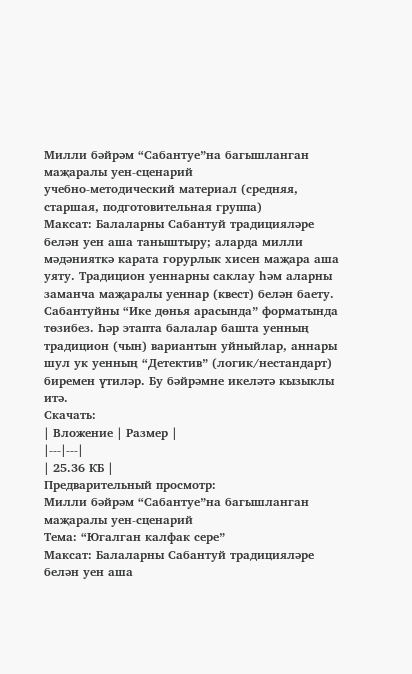Милли бәйрәм “Сабантуе”на багышланган маҗаралы уен-сценарий
учебно-методический материал (средняя, старшая, подготовительная группа)
Максат: Балаларны Сабантуй традицияләре белән уен аша таныштыру; аларда милли мәдәнияткә карата горурлык хисен маҗара аша уяту. Традицион уеннарны саклау һәм аларны заманча маҗаралы уеннар (квест) белән баету.
Сабантуйны “Ике дөнья арасында” форматында төзибез. Һәр этапта балалар башта уенның традицион (чын) вариантын уйныйлар, аннары шул ук уенның “Детектив” (логик/нестандарт) биремен үтиләр. Бу бәйрәмне икеләтә кызыклы итә.
Скачать:
| Вложение | Размер |
|---|---|
| 25.36 КБ |
Предварительный просмотр:
Милли бәйрәм “Сабантуе”на багышланган
маҗаралы уен-сценарий
Тема: “Югалган калфак сере”
Максат: Балаларны Сабантуй традицияләре белән уен аша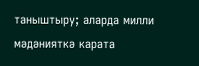таныштыру; аларда милли мәдәнияткә карата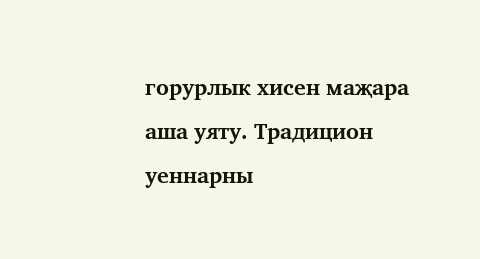горурлык хисен маҗара аша уяту. Традицион уеннарны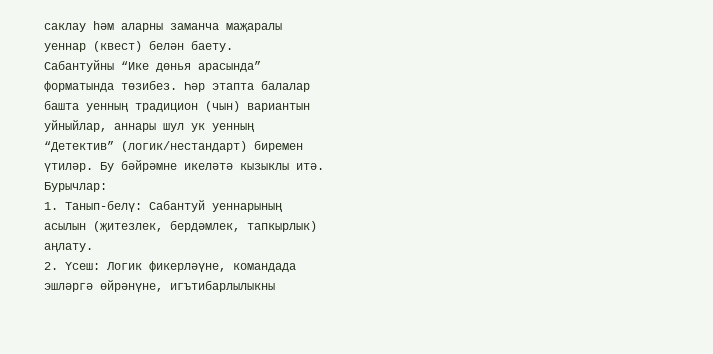саклау һәм аларны заманча маҗаралы уеннар (квест) белән баету.
Сабантуйны “Ике дөнья арасында” форматында төзибез. Һәр этапта балалар башта уенның традицион (чын) вариантын уйныйлар, аннары шул ук уенның “Детектив” (логик/нестандарт) биремен үтиләр. Бу бәйрәмне икеләтә кызыклы итә.
Бурычлар:
1. Танып-белү: Сабантуй уеннарының асылын (җитезлек, бердәмлек, тапкырлык) аңлату.
2. Үсеш: Логик фикерләүне, командада эшләргә өйрәнүне, игътибарлылыкны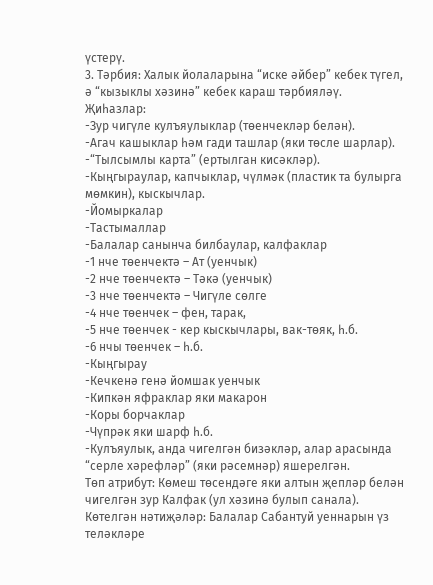үстерү.
3. Тәрбия: Халык йолаларына “иске әйбер” кебек түгел, ә “кызыклы хәзинә” кебек караш тәрбияләү.
Җиһазлар:
-Зур чигүле кулъяулыклар (төенчекләр белән).
-Агач кашыклар һәм гади ташлар (яки төсле шарлар).
-“Тылсымлы карта” (ертылган кисәкләр).
-Кыңгыраулар, капчыклар, чүлмәк (пластик та булырга мөмкин), кыскычлар.
-Йомыркалар
-Тастымаллар
-Балалар санынча билбаулар, калфаклар
-1 нче төенчектә – Ат (уенчык)
-2 нче төенчектә – Тәкә (уенчык)
-3 нче төенчектә – Чигүле сөлге
-4 нче төенчек – фен, тарак,
-5 нче төенчек - кер кыскычлары, вак-төяк, һ.б.
-6 нчы төенчек – һ.б.
-Кыңгырау
-Кечкенә генә йомшак уенчык
-Кипкән яфраклар яки макарон
-Коры борчаклар
-Чүпрәк яки шарф һ.б.
-Кулъяулык, анда чигелгән бизәкләр, алар арасында “серле хәрефләр” (яки рәсемнәр) яшерелгән.
Төп атрибут: Көмеш төсендәге яки алтын җепләр белән чигелгән зур Калфак (ул хәзинә булып санала).
Көтелгән нәтиҗәләр: Балалар Сабантуй уеннарын үз теләкләре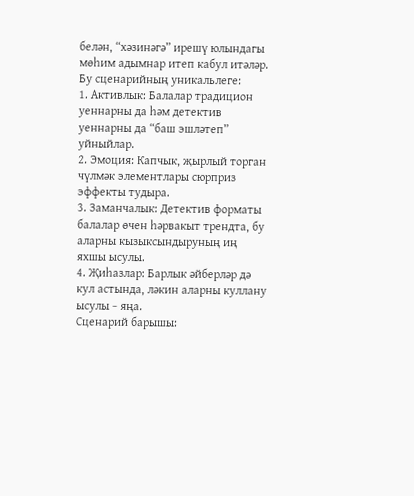белән, “хәзинәгә” ирешү юлындагы мөһим адымнар итеп кабул итәләр.
Бу сценарийның уникальлеге:
1. Активлык: Балалар традицион уеннарны да һәм детектив уеннарны да “баш эшләтеп” уйныйлар.
2. Эмоция: Капчык, җырлый торган чүлмәк элементлары сюрприз эффекты тудыра.
3. Заманчалык: Детектив форматы балалар өчен һәрвакыт трендта, бу аларны кызыксындыруның иң яхшы ысулы.
4. Җиһазлар: Барлык әйберләр дә кул астында, ләкин аларны куллану ысулы − яңа.
Сценарий барышы: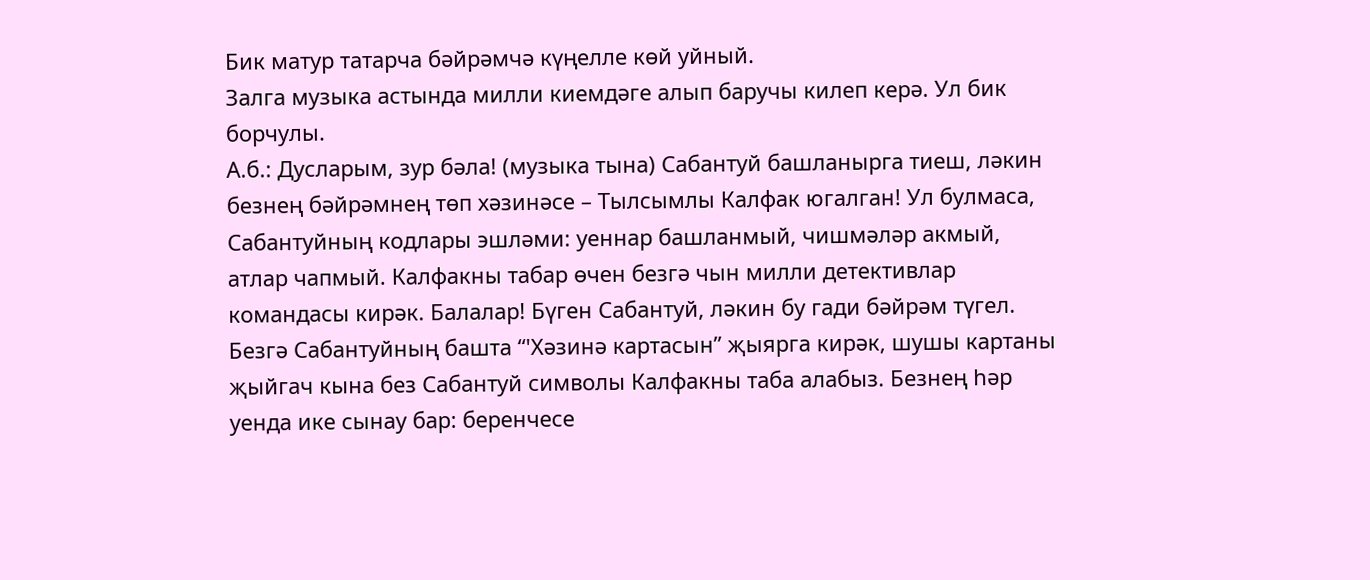Бик матур татарча бәйрәмчә күңелле көй уйный.
Залга музыка астында милли киемдәге алып баручы килеп керә. Ул бик борчулы.
А.б.: Дусларым, зур бәла! (музыка тына) Сабантуй башланырга тиеш, ләкин безнең бәйрәмнең төп хәзинәсе – Тылсымлы Калфак югалган! Ул булмаса, Сабантуйның кодлары эшләми: уеннар башланмый, чишмәләр акмый, атлар чапмый. Калфакны табар өчен безгә чын милли детективлар командасы кирәк. Балалар! Бүген Сабантуй, ләкин бу гади бәйрәм түгел. Безгә Сабантуйның башта “'Хәзинә картасын” җыярга кирәк, шушы картаны җыйгач кына без Сабантуй символы Калфакны таба алабыз. Безнең һәр уенда ике сынау бар: беренчесе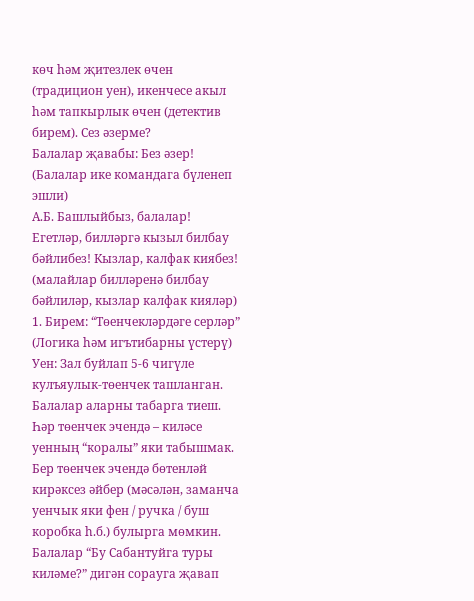көч һәм җитезлек өчен (традицион уен), икенчесе акыл һәм тапкырлык өчен (детектив бирем). Сез әзерме?
Балалар җавабы: Без әзер!
(Балалар ике командага бүленеп эшли)
А.Б. Башлыйбыз, балалар! Егетләр, билләргә кызыл билбау бәйлибез! Кызлар, калфак киябез! (малайлар билләренә билбау бәйлиләр, кызлар калфак кияләр)
1. Бирем: “Төенчекләрдәге серләр” (Логика һәм игътибарны үстерү)
Уен: Зал буйлап 5-6 чигүле кулъяулык-төенчек ташланган. Балалар аларны табарга тиеш. Һәр төенчек эчендә – киләсе уенның “коралы” яки табышмак.
Бер төенчек эчендә бөтенләй кирәксез әйбер (мәсәлән, заманча уенчык яки фен / ручка / буш коробка һ.б.) булырга мөмкин. Балалар “Бу Сабантуйга туры киләме?” дигән сорауга җавап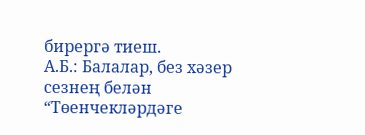бирергә тиеш.
А.Б.: Балалар, без хәзер сезнең белән “Төенчекләрдәге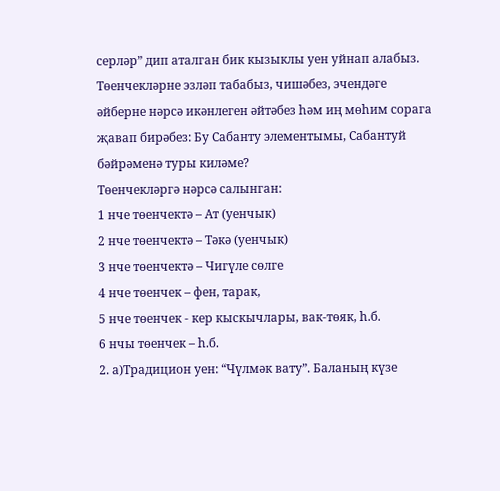серләр” дип аталган бик кызыклы уен уйнап алабыз. Төенчекләрне эзләп табабыз, чишәбез, эчендәге әйберне нәрсә икәнлеген әйтәбез һәм иң мөһим сорага җавап бирәбез: Бу Сабанту элементымы, Сабантуй бәйрәменә туры киләме?
Төенчекләргә нәрсә салынган:
1 нче төенчектә – Ат (уенчык)
2 нче төенчектә – Тәкә (уенчык)
3 нче төенчектә – Чигүле сөлге
4 нче төенчек – фен, тарак,
5 нче төенчек - кер кыскычлары, вак-төяк, һ.б.
6 нчы төенчек – һ.б.
2. а)Традицион уен: “Чүлмәк вату”. Баланың күзе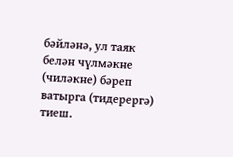бәйләнә, ул таяк белән чүлмәкне (чиләкне) бәреп ватырга (тидерергә) тиеш.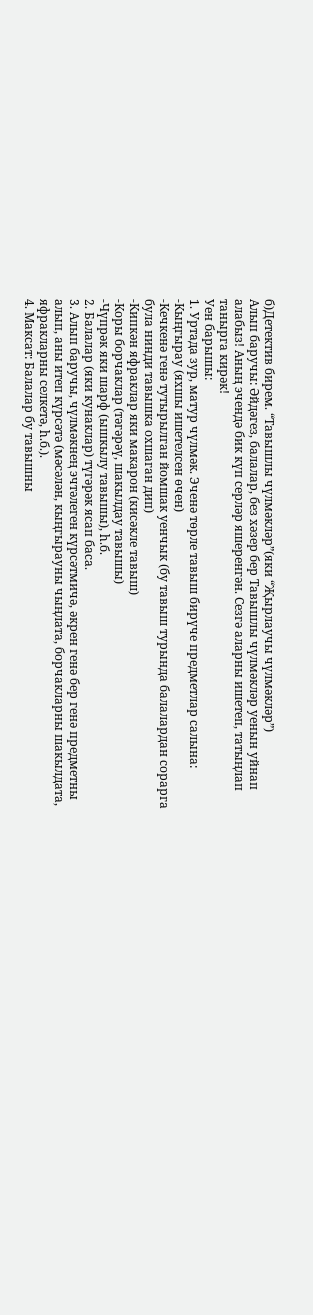б)Детектив бирем. “Тавышлы чүлмәкләр”(яки “Җырлаучы чүлмәкләр”)
Алып баручы: Әйдәгез, балалар, без хәзер бер Тавышлы чүлмәкләр уенын уйнап алабыз! Аның эчендә бик күп серләр яшеренгән. Сезгә аларны ишетеп, татыңлап танырга кирәк!
Уен барышы:
1. Уртада зур, матур чүлмәк. Эченә төрле тавыш бирүче предметлар салына:
-Кыңгырау (яхшы ишетелсен өчен)
-Кечкенә генә тутырылган йомшак уенчык (бу тавыш турында балалардан сорарга була нинди тавышка охшаган дип)
-Кипкән яфраклар яки макарон (кисәкле тавыш)
-Коры борчаклар (тәгәрәү, шакылдау тавышы)
-Чүпрәк яки шарф (ышкылу тавышы), һ.б.
2. Балалар (яки кунаклар) түгәрәк ясап баса.
3. Алып баручы, чүлмәкнең эчтәлеген күрсәтмичә, әкрен генә бер генә предметны алып, аны итеп күрсәтә (мәсәлән, кыңгырауны чыңлата, борчакларны шакылдата, яфракларны селкетә, һ.б.).
4. Максат: Балалар бу тавышны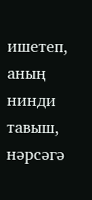ишетеп, аның нинди тавыш, нәрсәгә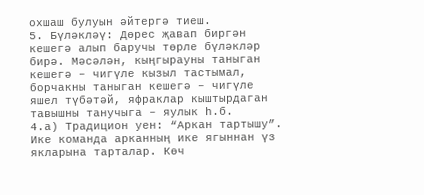охшаш булуын әйтергә тиеш.
5. Бүләкләү: Дөрес җавап биргән кешегә алып баручы төрле бүләкләр бирә. Мәсәлән, кыңгырауны таныган кешегә – чигүле кызыл тастымал, борчакны таныган кешегә – чигүле яшел түбәтәй, яфраклар кыштырдаган тавышны танучыга – яулык һ.б.
4.а) Традицион уен: “Аркан тартышу”. Ике команда арканның ике ягыннан үз якларына тарталар. Көч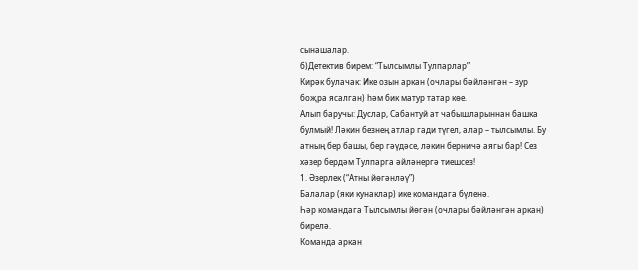сынашалар.
б)Детектив бирем: “Тылсымлы Тулпарлар”
Кирәк булачак: Ике озын аркан (очлары бәйләнгән – зур боҗра ясалган) һәм бик матур татар көе.
Алып баручы: Дуслар, Сабантуй ат чабышларыннан башка булмый! Ләкин безнең атлар гади түгел, алар – тылсымлы. Бу атның бер башы, бер гәүдәсе, ләкин берничә аягы бар! Сез хәзер бердәм Тулпарга әйләнергә тиешсез!
1. Әзерлек (“Атны йөгәнләү”)
Балалар (яки кунаклар) ике командага бүленә.
Һәр командага Тылсымлы йөгән (очлары бәйләнгән аркан) бирелә.
Команда аркан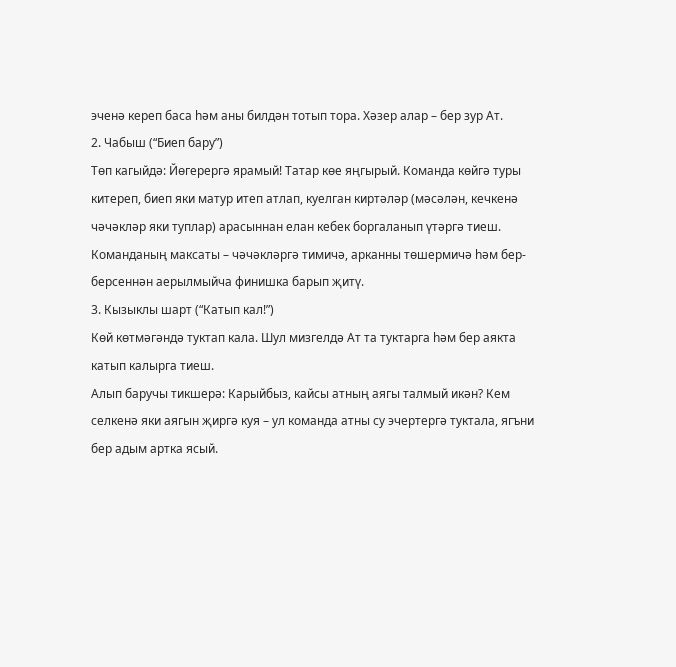эченә кереп баса һәм аны билдән тотып тора. Хәзер алар – бер зур Ат.
2. Чабыш (“Биеп бару”)
Төп кагыйдә: Йөгерергә ярамый! Татар көе яңгырый. Команда көйгә туры китереп, биеп яки матур итеп атлап, куелган киртәләр (мәсәлән, кечкенә чәчәкләр яки туплар) арасыннан елан кебек боргаланып үтәргә тиеш.
Команданың максаты – чәчәкләргә тимичә, арканны төшермичә һәм бер-берсеннән аерылмыйча финишка барып җитү.
3. Кызыклы шарт (“Катып кал!”)
Көй көтмәгәндә туктап кала. Шул мизгелдә Ат та туктарга һәм бер аякта катып калырга тиеш.
Алып баручы тикшерә: Карыйбыз, кайсы атның аягы талмый икән? Кем селкенә яки аягын җиргә куя – ул команда атны су эчертергә туктала, ягъни бер адым артка ясый.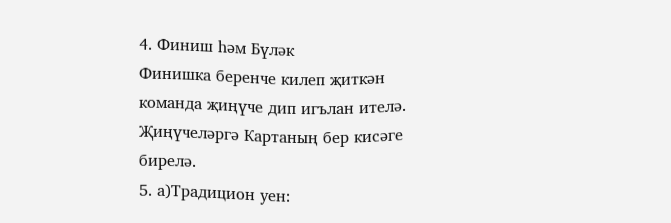4. Финиш һәм Бүләк
Финишка беренче килеп җиткән команда җиңүче дип игълан ителә.
Җиңүчеләргә Картаның бер кисәге бирелә.
5. а)Традицион уен: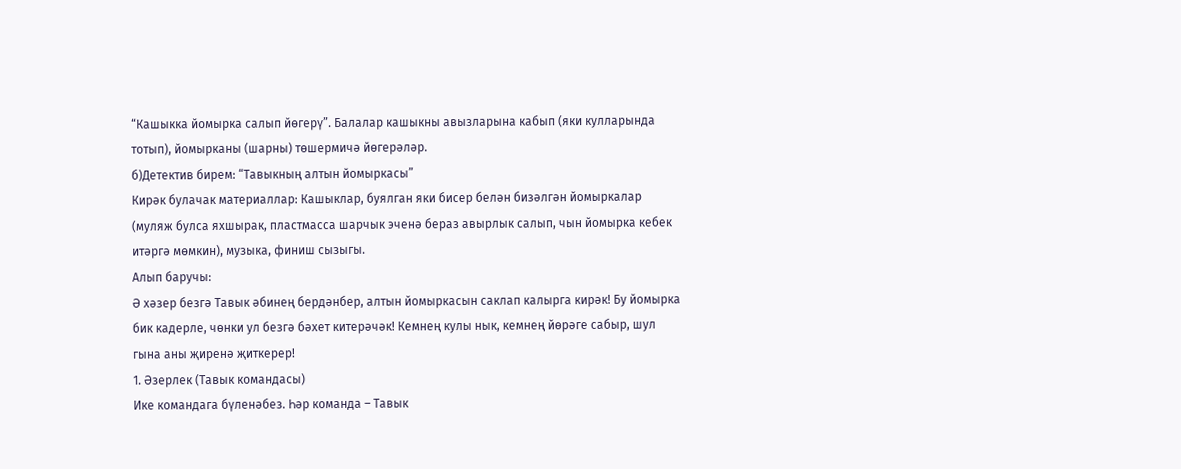“Кашыкка йомырка салып йөгерү”. Балалар кашыкны авызларына кабып (яки кулларында тотып), йомырканы (шарны) төшермичә йөгерәләр.
б)Детектив бирем: “Тавыкның алтын йомыркасы”
Кирәк булачак материаллар: Кашыклар, буялган яки бисер белән бизәлгән йомыркалар (муляж булса яхшырак, пластмасса шарчык эченә бераз авырлык салып, чын йомырка кебек итәргә мөмкин), музыка, финиш сызыгы.
Алып баручы:
Ә хәзер безгә Тавык әбинең бердәнбер, алтын йомыркасын саклап калырга кирәк! Бу йомырка бик кадерле, чөнки ул безгә бәхет китерәчәк! Кемнең кулы нык, кемнең йөрәге сабыр, шул гына аны җиренә җиткерер!
1. Әзерлек (Тавык командасы)
Ике командага бүленәбез. Һәр команда – Тавык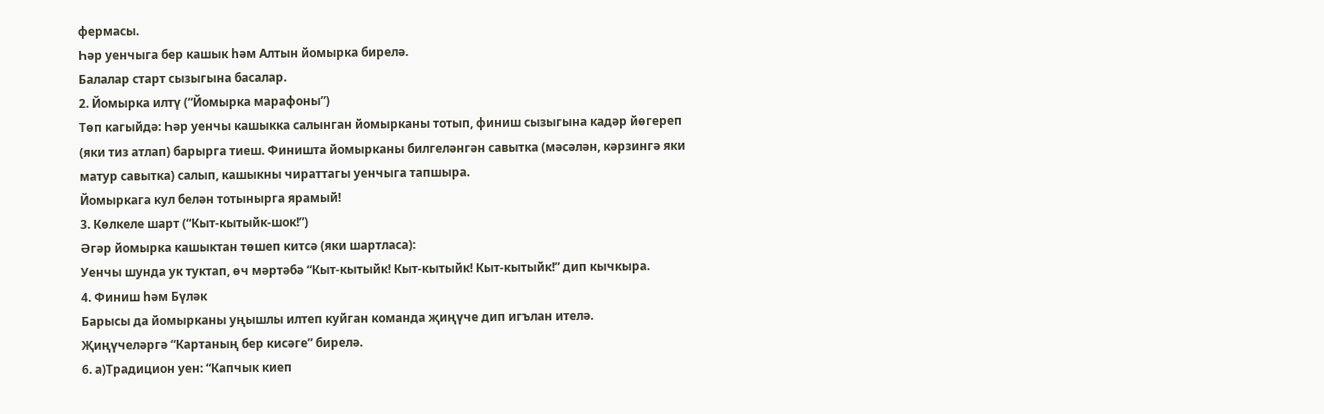фермасы.
Һәр уенчыга бер кашык һәм Алтын йомырка бирелә.
Балалар старт сызыгына басалар.
2. Йомырка илтү (“Йомырка марафоны”)
Төп кагыйдә: Һәр уенчы кашыкка салынган йомырканы тотып, финиш сызыгына кадәр йөгереп (яки тиз атлап) барырга тиеш. Финишта йомырканы билгеләнгән савытка (мәсәлән, кәрзингә яки матур савытка) салып, кашыкны чираттагы уенчыга тапшыра.
Йомыркага кул белән тотынырга ярамый!
3. Көлкеле шарт (“Кыт-кытыйк-шок!”)
Әгәр йомырка кашыктан төшеп китсә (яки шартласа):
Уенчы шунда ук туктап, өч мәртәбә “Кыт-кытыйк! Кыт-кытыйк! Кыт-кытыйк!” дип кычкыра.
4. Финиш һәм Бүләк
Барысы да йомырканы уңышлы илтеп куйган команда җиңүче дип игълан ителә.
Җиңүчеләргә “Картаның бер кисәге” бирелә.
6. а)Традицион уен: “Капчык киеп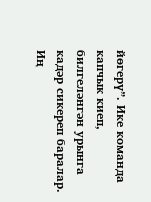йөгерү”. Ике команда капчык киеп, билгеләнгән урынга кадәр сикереп баралар. Иң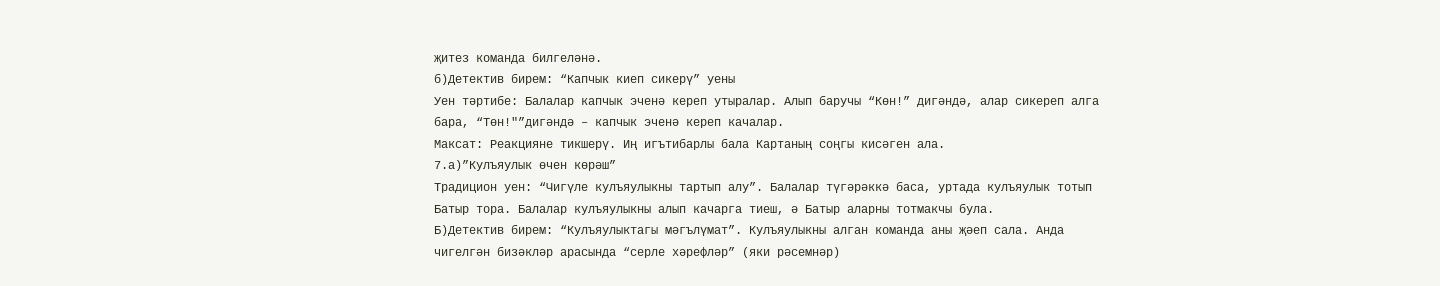җитез команда билгеләнә.
б)Детектив бирем: “Капчык киеп сикерү” уены
Уен тәртибе: Балалар капчык эченә кереп утыралар. Алып баручы “Көн!” дигәндә, алар сикереп алга бара, “Төн!"”дигәндә – капчык эченә кереп качалар.
Максат: Реакцияне тикшерү. Иң игътибарлы бала Картаның соңгы кисәген ала.
7.а)”Кулъяулык өчен көрәш”
Традицион уен: “Чигүле кулъяулыкны тартып алу”. Балалар түгәрәккә баса, уртада кулъяулык тотып Батыр тора. Балалар кулъяулыкны алып качарга тиеш, ә Батыр аларны тотмакчы була.
Б)Детектив бирем: “Кулъяулыктагы мәгълүмат”. Кулъяулыкны алган команда аны җәеп сала. Анда чигелгән бизәкләр арасында “серле хәрефләр” (яки рәсемнәр)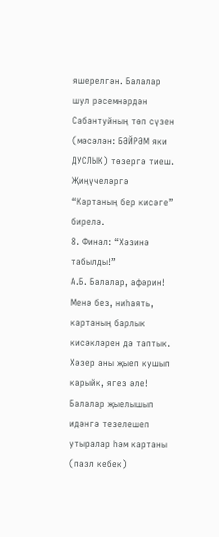яшерелгән. Балалар шул рәсемнәрдән Сабантуйның төп сүзен (мәсәлән: БӘЙРӘМ яки ДУСЛЫК) төзергә тиеш.
Җиңүчеләргә “Картаның бер кисәге” бирелә.
8. Финал: “Хәзинә табылды!”
А.Б. Балалар, афәрин! Менә без, ниһаять, картаның барлык кисәкләрен дә таптык. Хәзер аны җыеп кушып карыйк, ягез әле!
Балалар җыелышып идәнгә тезелешеп утыралар һәм картаны (пазл кебек)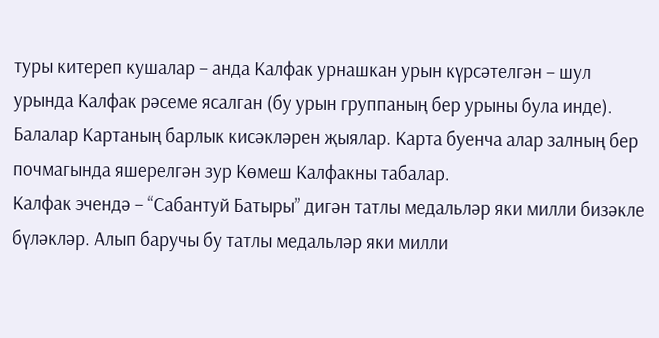туры китереп кушалар – анда Калфак урнашкан урын күрсәтелгән – шул урында Калфак рәсеме ясалган (бу урын группаның бер урыны була инде).
Балалар Картаның барлык кисәкләрен җыялар. Карта буенча алар залның бер почмагында яшерелгән зур Көмеш Калфакны табалар.
Калфак эчендә – “Сабантуй Батыры” дигән татлы медальләр яки милли бизәкле бүләкләр. Алып баручы бу татлы медальләр яки милли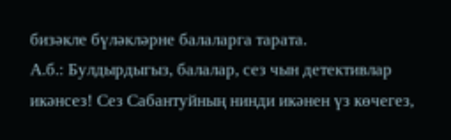бизәкле бүләкләрне балаларга тарата.
А.б.: Булдырдыгыз, балалар, сез чын детективлар икәнсез! Сез Сабантуйның нинди икәнен үз көчегез,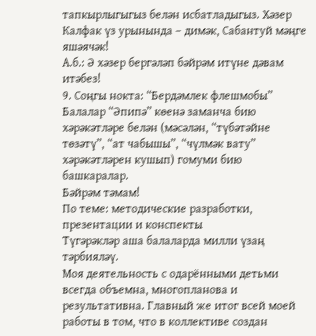тапкырлыгыгыз белән исбатладыгыз. Хәзер Калфак үз урынында – димәк, Сабантуй мәңге яшәячәк!
А.б.: Ә хәзер бергәләп бәйрәм итүне дәвам итәбез!
9. Соңгы нокта: “Бердәмлек флешмобы”
Балалар “Әпипә” көенә заманча бию хәрәкәтләре белән (мәсәлән, “түбәтәйне төзәтү”, “ат чабышы”, “чүлмәк вату” хәрәкәтләрен кушып) гомуми бию башкаралар.
Бәйрәм тәмам!
По теме: методические разработки, презентации и конспекты
Түгәрәкләр аша балаларда милли үзаң тәрбияләү.
Моя деятельность с одарёнными детьми всегда объемна, многопланова и результативна. Главный же итог всей моей работы в том, что в коллективе создан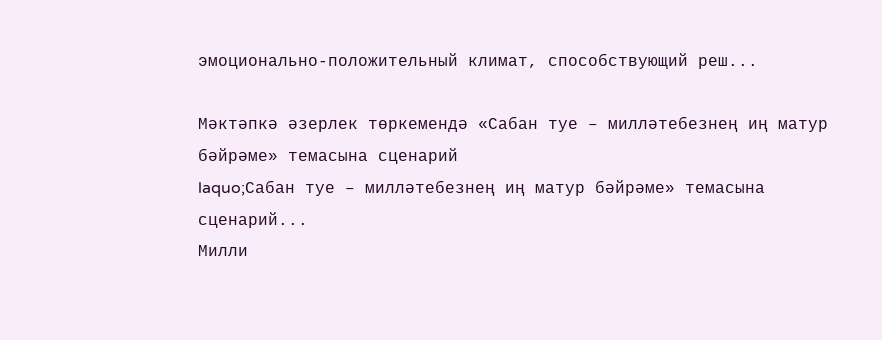эмоционально-положительный климат, способствующий реш...

Мәктәпкә әзерлек төркемендә «Сабан туе – милләтебезнең иң матур бәйрәме» темасына сценарий
laquo;Сабан туе – милләтебезнең иң матур бәйрәме» темасына сценарий...
Милли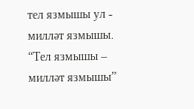тел язмышы ул - милләт язмышы.
“Тел язмышы – милләт язмышы”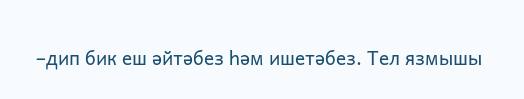–дип бик еш әйтәбез һәм ишетәбез. Тел язмышы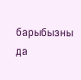барыбызны да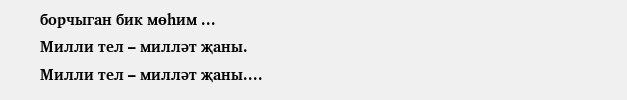борчыган бик мөһим ...
Милли тел – милләт җаны.
Милли тел – милләт җаны....